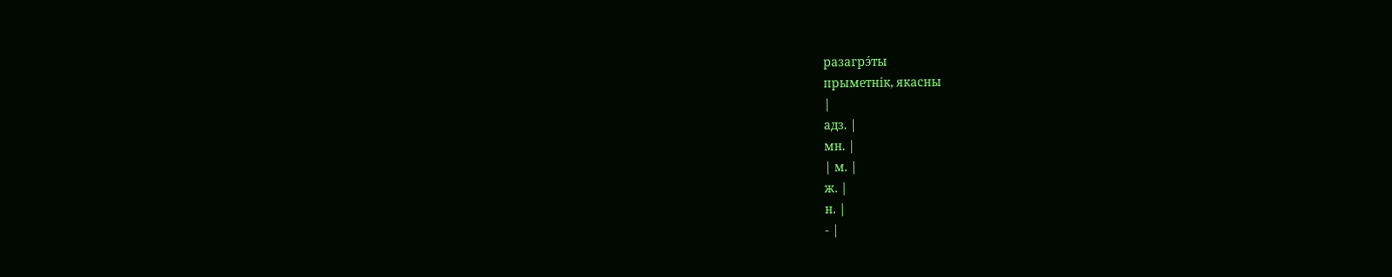разагрэ́ты
прыметнік, якасны
|
адз. |
мн. |
| м. |
ж. |
н. |
- |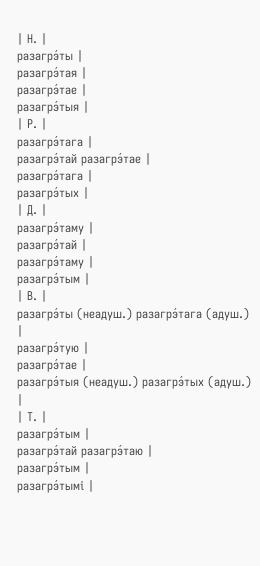| Н. |
разагрэ́ты |
разагрэ́тая |
разагрэ́тае |
разагрэ́тыя |
| Р. |
разагрэ́тага |
разагрэ́тай разагрэ́тае |
разагрэ́тага |
разагрэ́тых |
| Д. |
разагрэ́таму |
разагрэ́тай |
разагрэ́таму |
разагрэ́тым |
| В. |
разагрэ́ты (неадуш.) разагрэ́тага (адуш.) |
разагрэ́тую |
разагрэ́тае |
разагрэ́тыя (неадуш.) разагрэ́тых (адуш.) |
| Т. |
разагрэ́тым |
разагрэ́тай разагрэ́таю |
разагрэ́тым |
разагрэ́тымі |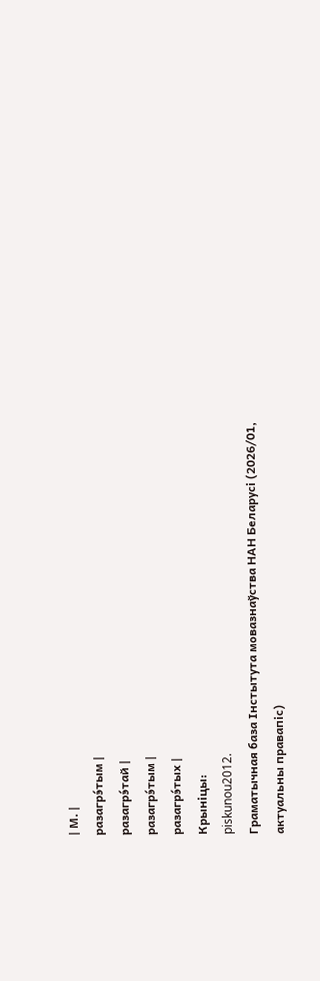| М. |
разагрэ́тым |
разагрэ́тай |
разагрэ́тым |
разагрэ́тых |
Крыніцы:
piskunou2012.
Граматычная база Інстытута мовазнаўства НАН Беларусі (2026/01, актуальны правапіс)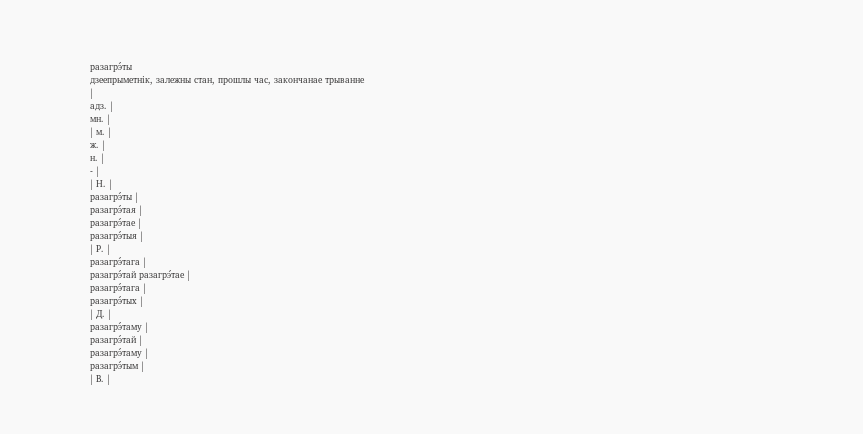разагрэ́ты
дзеепрыметнік, залежны стан, прошлы час, закончанае трыванне
|
адз. |
мн. |
| м. |
ж. |
н. |
- |
| Н. |
разагрэ́ты |
разагрэ́тая |
разагрэ́тае |
разагрэ́тыя |
| Р. |
разагрэ́тага |
разагрэ́тай разагрэ́тае |
разагрэ́тага |
разагрэ́тых |
| Д. |
разагрэ́таму |
разагрэ́тай |
разагрэ́таму |
разагрэ́тым |
| В. |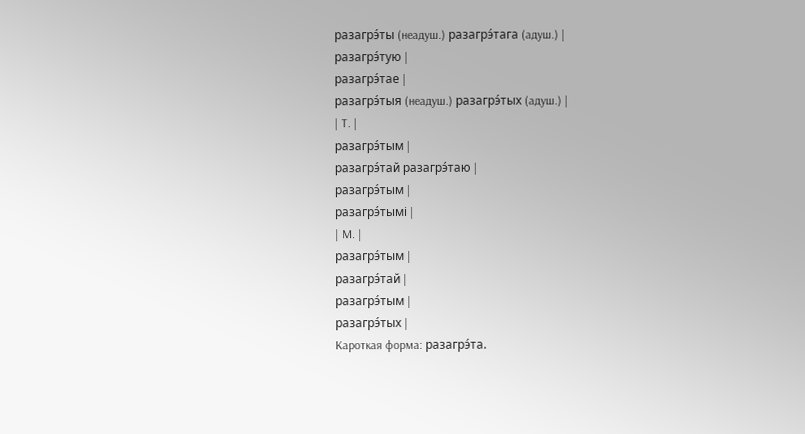разагрэ́ты (неадуш.) разагрэ́тага (адуш.) |
разагрэ́тую |
разагрэ́тае |
разагрэ́тыя (неадуш.) разагрэ́тых (адуш.) |
| Т. |
разагрэ́тым |
разагрэ́тай разагрэ́таю |
разагрэ́тым |
разагрэ́тымі |
| М. |
разагрэ́тым |
разагрэ́тай |
разагрэ́тым |
разагрэ́тых |
Кароткая форма: разагрэ́та.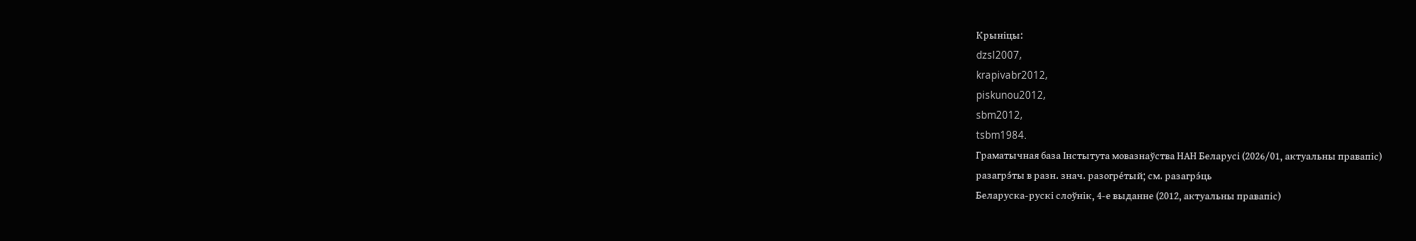Крыніцы:
dzsl2007,
krapivabr2012,
piskunou2012,
sbm2012,
tsbm1984.
Граматычная база Інстытута мовазнаўства НАН Беларусі (2026/01, актуальны правапіс)
разагрэ́ты в разн. знач. разогре́тый; см. разагрэ́ць
Беларуска-рускі слоўнік, 4-е выданне (2012, актуальны правапіс)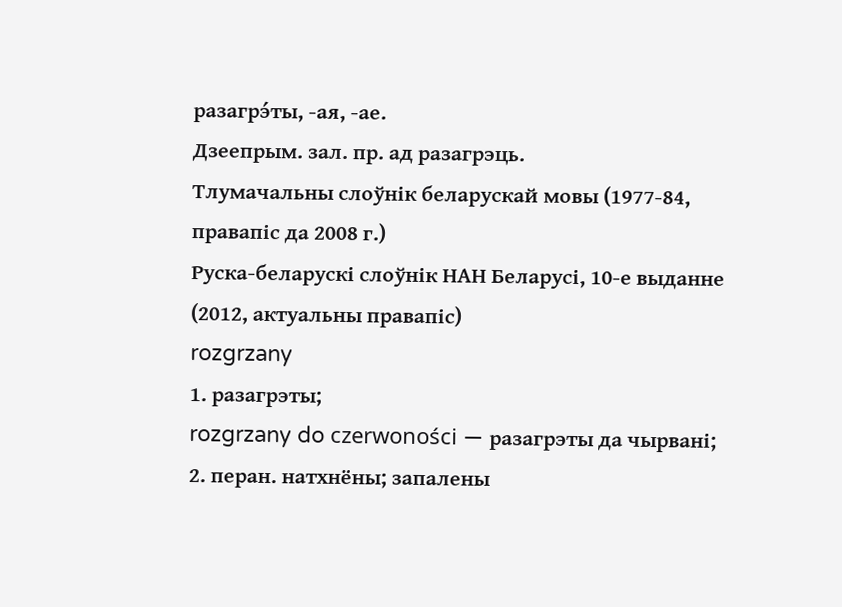разагрэ́ты, ‑ая, ‑ае.
Дзеепрым. зал. пр. ад разагрэць.
Тлумачальны слоўнік беларускай мовы (1977-84, правапіс да 2008 г.)
Руска-беларускі слоўнік НАН Беларусі, 10-е выданне (2012, актуальны правапіс)
rozgrzany
1. разагрэты;
rozgrzany do czerwoności — разагрэты да чырвані;
2. перан. натхнёны; запалены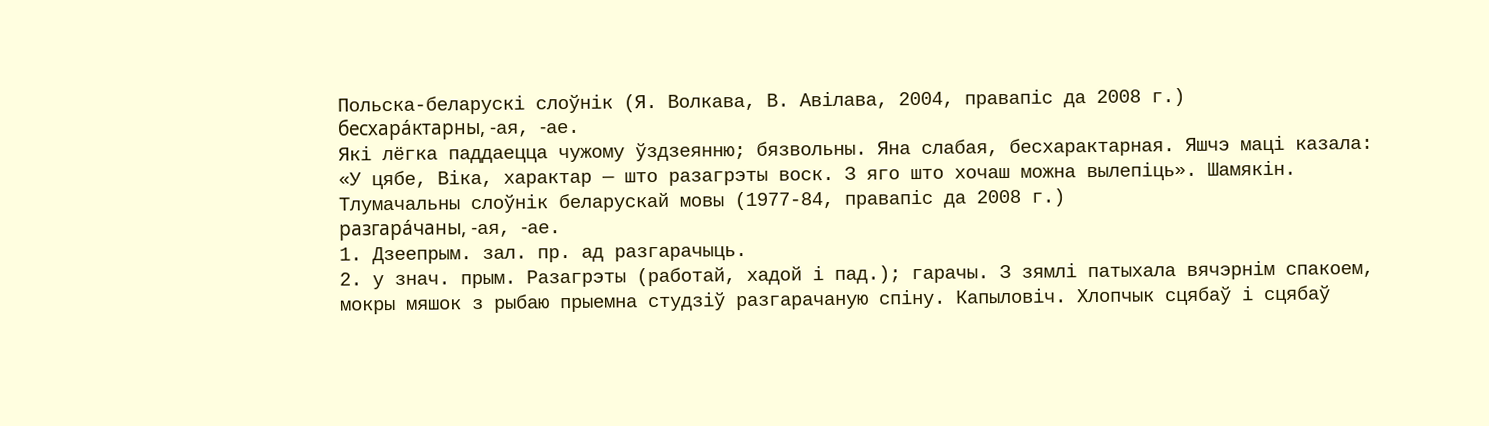Польска-беларускі слоўнік (Я. Волкава, В. Авілава, 2004, правапіс да 2008 г.)
бесхара́ктарны, ‑ая, ‑ае.
Які лёгка паддаецца чужому ўздзеянню; бязвольны. Яна слабая, бесхарактарная. Яшчэ маці казала: «У цябе, Віка, характар — што разагрэты воск. З яго што хочаш можна вылепіць». Шамякін.
Тлумачальны слоўнік беларускай мовы (1977-84, правапіс да 2008 г.)
разгара́чаны, ‑ая, ‑ае.
1. Дзеепрым. зал. пр. ад разгарачыць.
2. у знач. прым. Разагрэты (работай, хадой і пад.); гарачы. З зямлі патыхала вячэрнім спакоем, мокры мяшок з рыбаю прыемна студзіў разгарачаную спіну. Капыловіч. Хлопчык сцябаў і сцябаў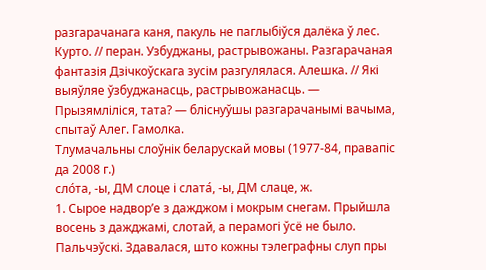разгарачанага каня, пакуль не паглыбіўся далёка ў лес. Курто. // перан. Узбуджаны, растрывожаны. Разгарачаная фантазія Дзічкоўскага зусім разгулялася. Алешка. // Які выяўляе ўзбуджанасць, растрывожанасць. — Прызямліліся, тата? — бліснуўшы разгарачанымі вачыма, спытаў Алег. Гамолка.
Тлумачальны слоўнік беларускай мовы (1977-84, правапіс да 2008 г.)
сло́та, ‑ы, ДМ слоце і слата́, ‑ы, ДМ слаце, ж.
1. Сырое надвор’е з дажджом і мокрым снегам. Прыйшла восень з дажджамі, слотай, а перамогі ўсё не было. Пальчэўскі. Здавалася, што кожны тэлеграфны слуп пры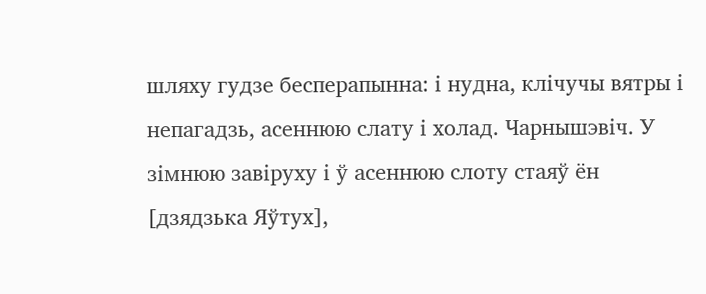шляху гудзе бесперапынна: і нудна, клічучы вятры і непагадзь, асеннюю слату і холад. Чарнышэвіч. У зімнюю завіруху і ў асеннюю слоту стаяў ён [дзядзька Яўтух],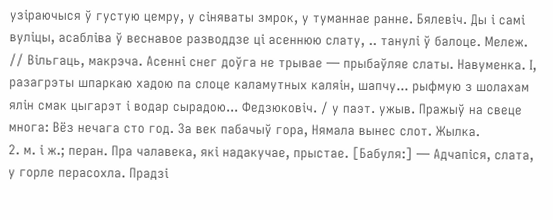узіраючыся ў густую цемру, у сіняваты змрок, у туманнае ранне. Бялевіч. Ды і самі вуліцы, асабліва ў веснавое разводдзе ці асеннюю слату, .. танулі ў балоце. Мележ. // Вільгаць, макрэча. Асенні снег доўга не трывае — прыбаўляе слаты. Навуменка. І, разагрэты шпаркаю хадою па слоце каламутных каляін, шапчу... рыфмую з шолахам ялін смак цыгарэт і водар сырадою... Федзюковіч. / у паэт. ужыв. Пражыў на свеце многа: Вёз нечага сто год. За век пабачыў гора, Нямала вынес слот. Жылка.
2. м. і ж.; перан. Пра чалавека, які надакучае, прыстае. [Бабуля:] — Адчапіся, слата, у горле перасохла. Прадзі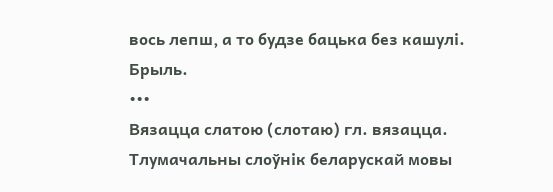вось лепш, а то будзе бацька без кашулі. Брыль.
•••
Вязацца слатою (слотаю) гл. вязацца.
Тлумачальны слоўнік беларускай мовы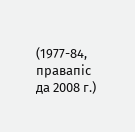(1977-84, правапіс да 2008 г.)